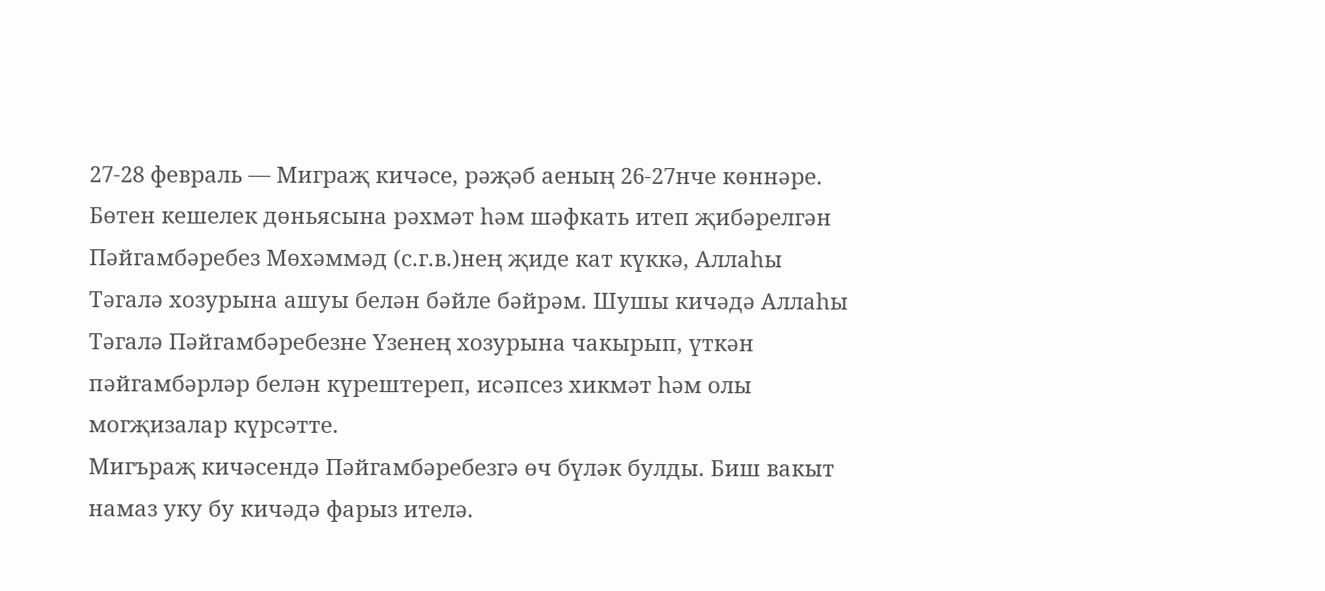27-28 февраль — Миграҗ кичәсе, рәҗәб аеның 26-27нче көннәре. Бөтен кешелек дөньясына рәхмәт һәм шәфкать итеп җибәрелгән Пәйгамбәребез Мөхәммәд (с.г.в.)нең җиде кат күккә, Аллаһы Тәгалә хозурына ашуы белән бәйле бәйрәм. Шушы кичәдә Аллаһы Тәгалә Пәйгамбәребезне Үзенең хозурына чакырып, үткән пәйгамбәрләр белән күрештереп, исәпсез хикмәт һәм олы могҗизалар күрсәтте.
Мигъраҗ кичәсендә Пәйгамбәребезгә өч бүләк булды. Биш вакыт намаз уку бу кичәдә фарыз ителә.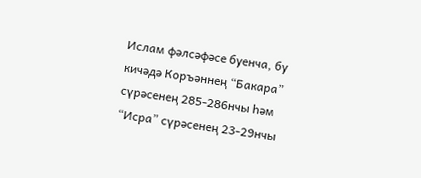Ислам фәлсәфәсе буенча, бу кичәдә Коръәннең “Бакара” сүрәсенең 285-286нчы һәм “Исра” сүрәсенең 23-29нчы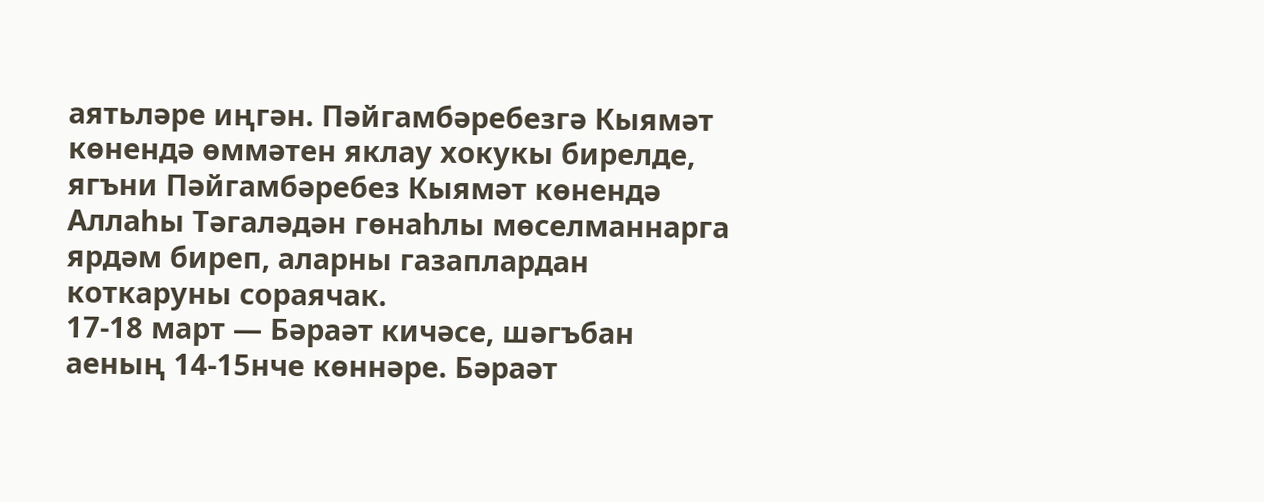аятьләре иңгән. Пәйгамбәребезгә Кыямәт көнендә өммәтен яклау хокукы бирелде, ягъни Пәйгамбәребез Кыямәт көнендә Аллаһы Тәгаләдән гөнаһлы мөселманнарга ярдәм биреп, аларны газаплардан коткаруны сораячак.
17-18 март — Бәраәт кичәсе, шәгъбан аеның 14-15нче көннәре. Бәраәт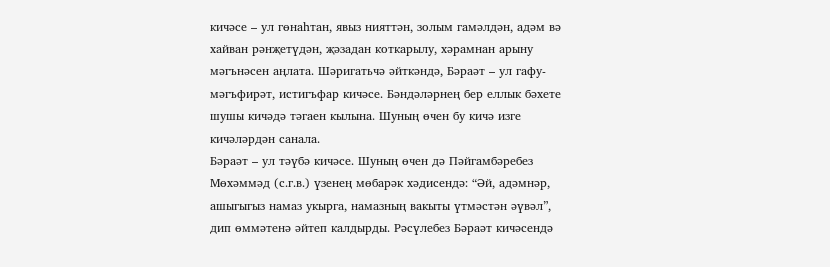кичәсе – ул гөнаһтан, явыз нияттән, золым гамәлдән, адәм вә хайван рәнҗетүдән, җәзадан коткарылу, хәрамнан арыну мәгънәсен аңлата. Шәригатьчә әйткәндә, Бәраәт – ул гафу-мәгъфирәт, истигъфар кичәсе. Бәндәләрнең бер еллык бәхете шушы кичәдә тәгаен кылына. Шуның өчен бу кичә изге кичәләрдән санала.
Бәраәт – ул тәүбә кичәсе. Шуның өчен дә Пәйгамбәребез Мөхәммәд (с.г.в.) үзенең мөбарәк хәдисендә: “Әй, адәмнәр, ашыгыгыз намаз укырга, намазның вакыты үтмәстән әүвәл”, дип өммәтенә әйтеп калдырды. Рәсүлебез Бәраәт кичәсендә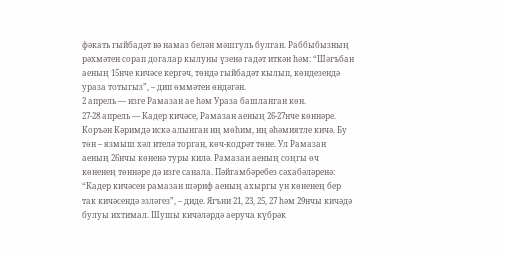фәкать гыйбадәт вә намаз белән мәшгуль булган. Раббыбызның рәхмәтен сорап догалар кылуны үзенә гадәт иткән һәм: “Шәгъбан аеның 15нче кичәсе кергәч, төндә гыйбадәт кылып, көндезендә ураза тотыгыз”, – дип өммәтен өндәгән.
2 апрель — изге Рамазан ае һәм Ураза башланган көн.
27-28 апрель — Кадер кичәсе, Рамазан аеның 26-27нче көннәре. Коръән Кәримдә искә алынган иң мөһим, иң әһәмиятле кичә. Бу төн – язмыш хәл ителә торган, көч-кодрәт төне. Ул Рамазан аеның 26нчы көненә туры килә. Рамазан аеның соңгы өч көненең төннәре дә изге санала. Пәйгамбәребез сәхабәләренә: “Кадер кичәсен рамазан шәриф аеның ахыргы ун көненең бер так кичәсендә эзләгез”, – диде. Ягъни 21, 23, 25, 27 һәм 29нчы кичәдә булуы ихтимал. Шушы кичәләрдә аеруча күбрәк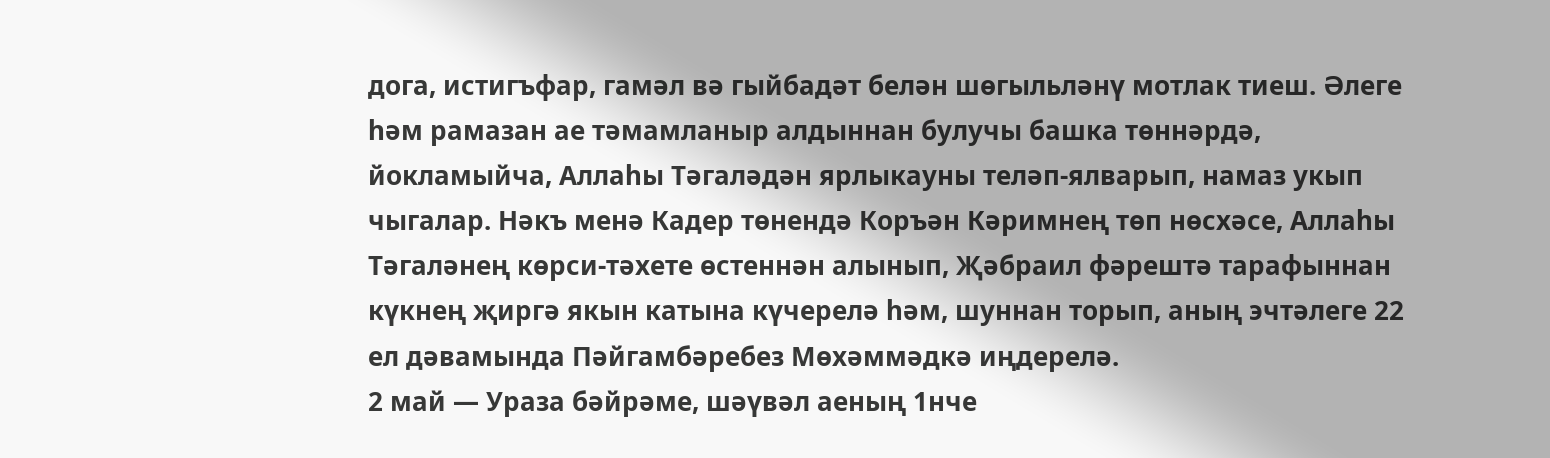дога, истигъфар, гамәл вә гыйбадәт белән шөгыльләнү мотлак тиеш. Әлеге һәм рамазан ае тәмамланыр алдыннан булучы башка төннәрдә, йокламыйча, Аллаһы Тәгаләдән ярлыкауны теләп-ялварып, намаз укып чыгалар. Нәкъ менә Кадер төнендә Коръән Кәримнең төп нөсхәсе, Аллаһы Тәгаләнең көрси-тәхете өстеннән алынып, Җәбраил фәрештә тарафыннан күкнең җиргә якын катына күчерелә һәм, шуннан торып, аның эчтәлеге 22 ел дәвамында Пәйгамбәребез Мөхәммәдкә иңдерелә.
2 май — Ураза бәйрәме, шәүвәл аеның 1нче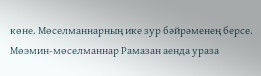көне. Мөселманнарның ике зур бәйрәменең берсе. Мөэмин-мөселманнар Рамазан аенда ураза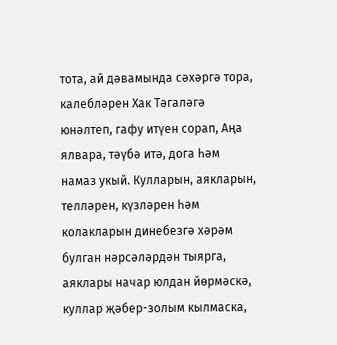тота, ай дәвамында сәхәргә тора, калебләрен Хак Тәгаләгә юнәлтеп, гафу итүен сорап, Аңа ялвара, тәүбә итә, дога һәм намаз укый. Кулларын, аякларын, телләрен, күзләрен һәм колакларын динебезгә хәрәм булган нәрсәләрдән тыярга, аяклары начар юлдан йөрмәскә, куллар җәбер-золым кылмаска,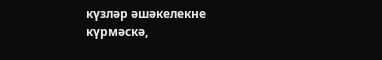күзләр әшәкелекне күрмәскә,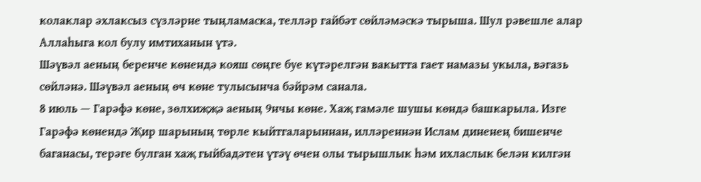колаклар әхлаксыз сүзләрне тыңламаска, телләр гайбәт сөйләмәскә тырыша. Шул рәвешле алар Аллаһыга кол булу имтиханын үтә.
Шәүвәл аеның беренче көнендә кояш сөңге буе күтәрелгән вакытта гает намазы укыла, вәгазь сөйләнә. Шәүвәл аеның өч көне тулысынча бәйрәм санала.
8 июль — Гарәфә көне, зөлхиҗҗә аеның 9нчы көне. Хаҗ гамәле шушы көндә башкарыла. Изге Гарәфә көнендә Җир шарының төрле кыйтгаларыннан, илләреннән Ислам диненең бишенче баганасы, терәге булган хаҗ гыйбадәтен үтәү өчен олы тырышлык һәм ихласлык белән килгән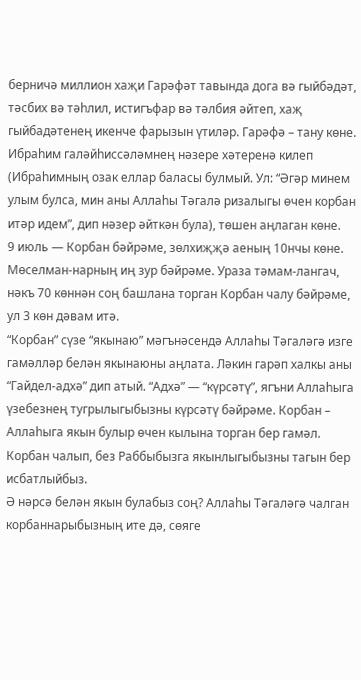берничә миллион хаҗи Гарәфәт тавында дога вә гыйбәдәт, тәсбих вә тәһлил, истигъфар вә тәлбия әйтеп, хаҗ гыйбадәтенең икенче фарызын үтиләр. Гарәфә – тану көне. Ибраһим галәйһиссәләмнең нәзере хәтеренә килеп (Ибраһимның озак еллар баласы булмый. Ул: “Әгәр минем улым булса, мин аны Аллаһы Тәгалә ризалыгы өчен корбан итәр идем”, дип нәзер әйткән була), төшен аңлаган көне.
9 июль — Корбан бәйрәме, зөлхиҗҗә аеның 10нчы көне. Мөселман-нарның иң зур бәйрәме. Ураза тәмам-лангач, нәкъ 70 көннән соң башлана торган Корбан чалу бәйрәме, ул 3 көн дәвам итә.
“Корбан” сүзе “якынаю” мәгънәсендә Аллаһы Тәгаләгә изге гамәлләр белән якынаюны аңлата. Ләкин гарәп халкы аны “Гайдел-адхә” дип атый. “Адхә” — “күрсәтү”, ягъни Аллаһыга үзебезнең тугрылыгыбызны күрсәтү бәйрәме. Корбан – Аллаһыга якын булыр өчен кылына торган бер гамәл. Корбан чалып, без Раббыбызга якынлыгыбызны тагын бер исбатлыйбыз.
Ә нәрсә белән якын булабыз соң? Аллаһы Тәгаләгә чалган корбаннарыбызның ите дә, сөяге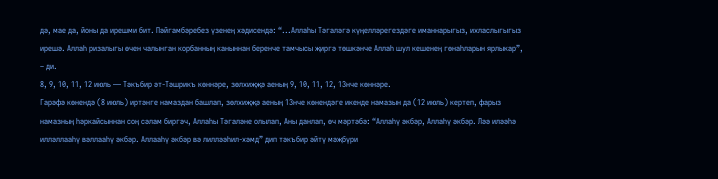дә, мае да, йоны да ирешми бит. Пәйгамбәребез үзенең хәдисендә: “...Аллаһы Тәгаләгә күңелләрегездәге иманнарыгыз, ихласлыгыгыз ирешә. Аллаһ ризалыгы өчен чалынган корбанның каныннан беренче тамчысы җиргә төшкәнче Аллаһ шул кешенең гөнаһларын ярлыкар”, – ди.
8, 9, 10, 11, 12 июль — Тәкъбир әт-Тәшрикъ көннәре, зөлхиҗҗә аеның 9, 10, 11, 12, 13нче көннәре.
Гарәфә көнендә (8 июль) иртәнге намаздан башлап, зөлхиҗҗә аеның 13нче көнендәге икенде намазын да (12 июль) кертеп, фарыз намазның һәркайсыннан соң сәлам биргәч, Аллаһы Тәгаләне олылап, Аны данлап, өч мәртәбә: “Аллаһү әкбәр, Аллаһү әкбәр. Ләә иләәһә илләллааһү вәллааһү әкбәр. Аллааһү әкбәр вә лилләәһил-хәмд” дип тәкъбир әйтү мәҗбүри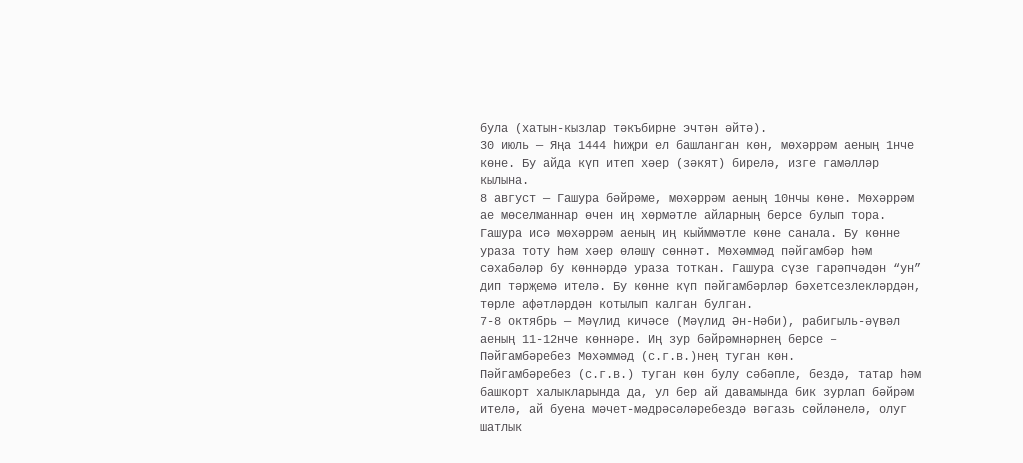була (хатын-кызлар тәкъбирне эчтән әйтә).
30 июль — Яңа 1444 һиҗри ел башланган көн, мөхәррәм аеның 1нче көне. Бу айда күп итеп хәер (зәкят) бирелә, изге гамәлләр кылына.
8 август — Гашура бәйрәме, мөхәррәм аеның 10нчы көне. Мөхәррәм ае мөселманнар өчен иң хөрмәтле айларның берсе булып тора. Гашура исә мөхәррәм аеның иң кыйммәтле көне санала. Бу көнне ураза тоту һәм хәер өләшү сөннәт. Мөхәммәд пәйгамбәр һәм сәхабәләр бу көннәрдә ураза тоткан. Гашура сүзе гарәпчәдән “ун” дип тәрҗемә ителә. Бу көнне күп пәйгамбәрләр бәхетсезлекләрдән, төрле афәтләрдән котылып калган булган.
7-8 октябрь — Мәүлид кичәсе (Мәүлид Ән-Нәби), рабигыль-әүвәл аеның 11-12нче көннәре. Иң зур бәйрәмнәрнең берсе – Пәйгамбәребез Мөхәммәд (с.г.в.)нең туган көн.
Пәйгамбәребез (с.г.в.) туган көн булу сәбәпле, бездә, татар һәм башкорт халыкларында да, ул бер ай давамында бик зурлап бәйрәм ителә, ай буена мәчет-мәдрәсәләребездә вәгазь сөйләнелә, олуг шатлык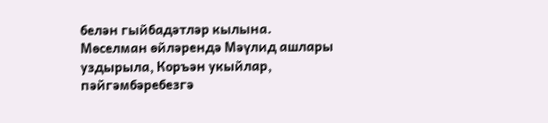белән гыйбадәтләр кылына. Мөселман өйләрендә Мәүлид ашлары уздырыла, Коръән укыйлар, пәйгәмбәребезгә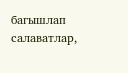багышлап салаватлар,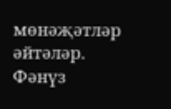мөнәҗәтләр әйтәләр.
Фәнүз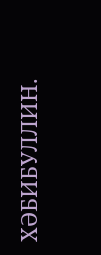ХӘБИБУЛЛИН.